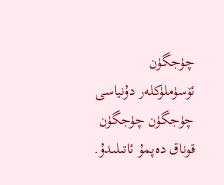چۈجگۈن
ئۆسۈملۈكلەر دۇنياسى
چۈجگۈن چۈجگۈن قوناق دەپمۇ ئاتىلىدۇ.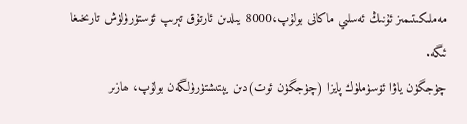مەملىكىتىمىز ئۇنىڭ ئەسلىي ماكانى بولۇپ،8000 يىلدىن ئارتۇق تېرىپ ئۆستۈرۈلۈش تارىخىغا ئىگە.
چۈجگۈن ياۋا ئۆسۈملۈك پايزا (چۈجگۈن ئوت)دىن يېتىشتۈرۈلگەن بولۇپ، ھازىر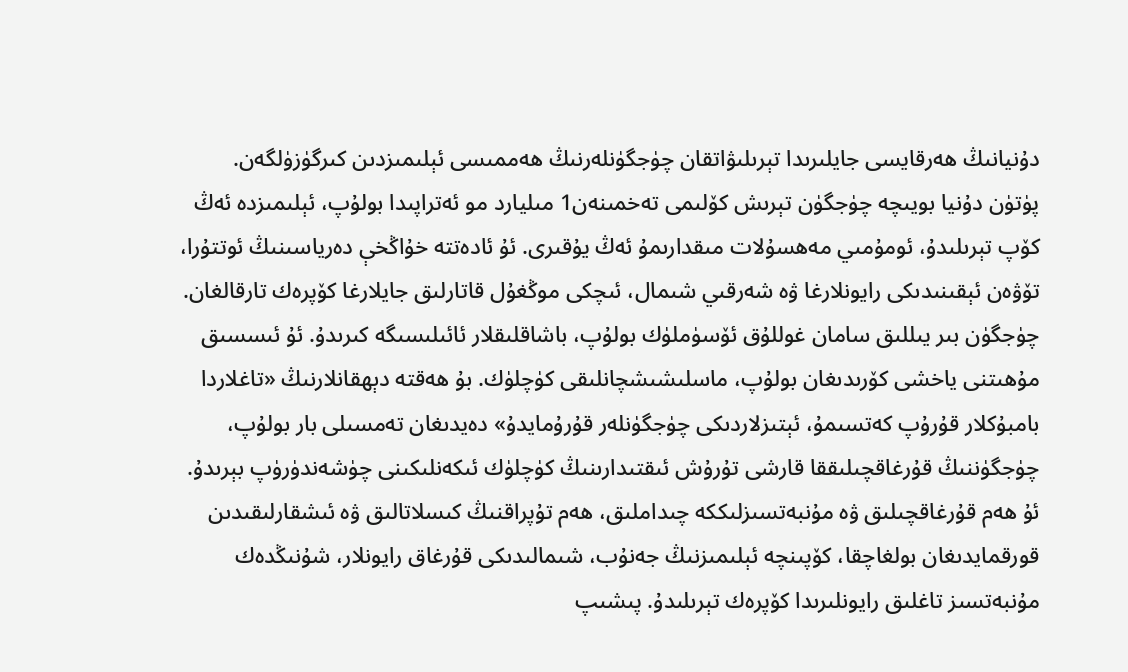دۇنيانىڭ ھەرقايسى جايلىرىدا تېرىلىۋاتقان چۈجگۈنلەرنىڭ ھەممىسى ئېلىمىزدىن كىرگۈزۈلگەن. پۈتۈن دۇنيا بويىچە چۈجگۈن تېرىش كۆلىمى تەخمىنەن1 مىليارد مو ئەتراپىدا بولۇپ، ئېلىمىزدە ئەڭ كۆپ تېرىلىدۇ، ئومۇمىي مەھسۇلات مىقدارىمۇ ئەڭ يۇقىرى. ئۇ ئادەتتە خۇاڭخې دەرياسىنىڭ ئوتتۇرا، تۆۋەن ئېقىنىدىكى رايونلارغا ۋە شەرقىي شىمال، ئىچكى موڭغۇل قاتارلىق جايلارغا كۆپرەك تارقالغان.
چۈجگۈن بىر يىللىق سامان غوللۇق ئۆسۈملۈك بولۇپ، باشاقلىقلار ئائىلىسىگە كىرىدۇ. ئۇ ئىسسىق مۇھىتنى ياخشى كۆرىدىغان بولۇپ، ماسلىشىشچانلىقى كۈچلۈك. بۇ ھەقتە دېھقانلارنىڭ «تاغلاردا بامبۇكلار قۇرۇپ كەتسىمۇ، ئېتىزلاردىكى چۈجگۈنلەر قۇرۇمايدۇ» دەيدىغان تەمسىلى بار بولۇپ، چۈجگۈننىڭ قۇرغاقچىلىققا قارشى تۇرۇش ئىقتىدارىنىڭ كۈچلۈك ئىكەنلىكىنى چۈشەندۈرۈپ بېرىدۇ. ئۇ ھەم قۇرغاقچىلىق ۋە مۇنبەتسىزلىككە چىداملىق، ھەم تۇپراقنىڭ كىسلاتالىق ۋە ئىشقارلىقىدىن قورقمايدىغان بولغاچقا، كۆپىنچە ئېلىمىزنىڭ جەنۇب، شىمالىدىكى قۇرغاق رايونلار، شۇنىڭدەك مۇنبەتسىز تاغلىق رايونلىرىدا كۆپرەك تېرىلىدۇ. پىشىپ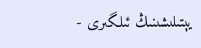يېتىلىشىنىڭ ئىلگىرى -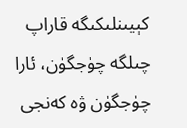كېيىنلىكىگە قاراپ چىلگە چۈجگۈن، ئارا چۈجگۈن ۋە كەنجى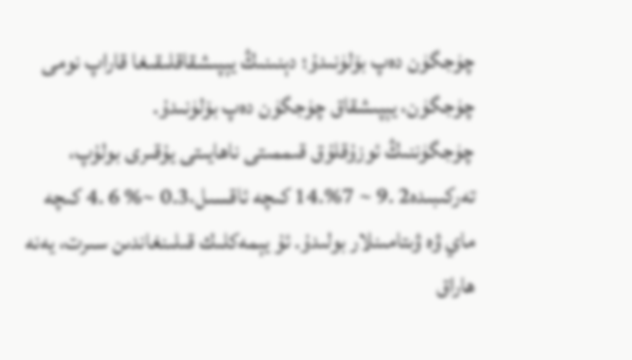چۈجگۈن دەپ بۆلۈنىدۇ؛ دېنىنىڭ يېپىشقاقلىقىغا قاراپ نومى چۈجگۈن، يېپىشقاق چۈجگۈن دەپ بۆلۈنىدۇ.
چۈجگۈننىڭ ئوزۇقلۇق قىممىتى ناھايىتى يۇقىرى بولۇپ، تەركىبىدە2 .9 ~ 7%.14 كىچە ئاقسىل،0.3 ~% 6 .4 كىچە ماي ۋە ۋىتامىنلار بولىدۇ. ئۇ يېمەكلىك قىلىنغاندىن سىرت، يەنە ھاراق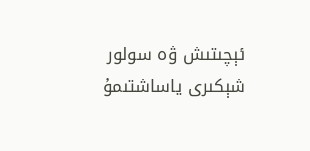ئېچىتىش ۋە سولور شېكىرى ياساشتىمۇ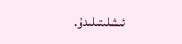ئىشلىتىلىدۇ.